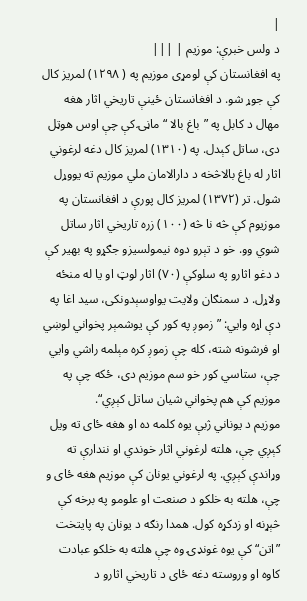|
د ولس خبرې: موزيم | |||
په افغانستان کې لومړی موزيم په ( ١٢٩٨) لمريز کال کې جوړ شو. د افغانستان ځينې تاريخي اثار هغه مهال د کابل په ”باغ بالا “ ماڼۍ کې چې اوس هوټل دی، ساتل کېدل. په (١٣١٠) لمريز کال دغه لرغوني اثار له باغ بالاڅخه د دارالامان ملي موزيم ته يووړل شول. تر (١٣٧٢) لمريز کال پورې د افغانستان په موزيوم کې څه نا څه (١٠٠) زره تاريخي اثار ساتل شوي وو. خو د تېرو دوه نيمولسيزو جګړو په بهير کې د دغو اثارو په سلوکې (٧٠) اثار لوټ او يا له منځه ولاړل. د سمنګان ولايت يواوسېدونکی، سيد اغا په دې اړه وايي: ”زموږ په کور کې يوشمېر پخواني لوښي او فرشونه شته، کله چې زموږ کره مېلمه راشي وايي چې، ستاسي کور خو سم موزيم دی، ځکه چې په موزيم کې هم پخواني شيان ساتل کېږي“.
موزيم د يوناني ژبې يوه کلمه ده او هغه ځای ته ويل کېږي چې، هلته لرغوني اثار خوندي او نندارې ته وړاندې کېږي. په لرغوني يونان کې موزيم هغه ځای و چې، هلته به خلکو د صنعت او علومو په برخه کې څېړنه او زدکړه کول. همدا رنګه د يونان په پايتخت ”اتن“ کې يوه غونډۍ وه چې هلته به خلکو عبادت کاوه او وروسته دغه ځای د تاريخي اثارو د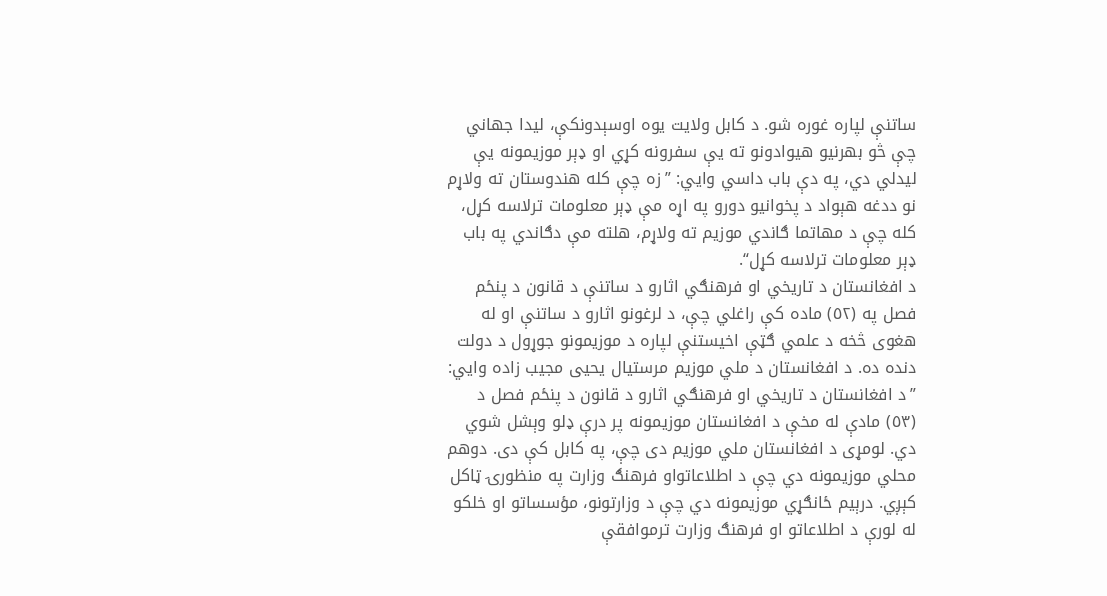ساتنې لپاره غوره شو. د کابل ولايت يوه اوسېدونکې، ليدا جهاني چې څو بهرنيو هيوادونو ته يې سفرونه کړي او ډېر موزيمونه يې ليدلي دي، په دې باب داسي وايي: ”زه چې کله هندوستان ته ولاړم نو ددغه هېواد د پخوانيو دورو په اړه مې ډېر معلومات ترلاسه کړل، کله چې د مهاتما ګاندي موزيم ته ولاړم، هلته مې دګاندي په باب ډېر معلومات ترلاسه کړل“.
د افغانستان د تاريخي او فرهنګي اثارو د ساتنې د قانون د پنځم فصل په (٥٢) ماده کې راغلي چې، د لرغونو اثارو د ساتنې او له هغوی څخه د علمي ګټې اخيستنې لپاره د موزيمونو جوړول د دولت دنده ده. د افغانستان د ملي موزيم مرستيال يحيی مجيب زاده وايي: ”د افغانستان د تاريخي او فرهنګي اثارو د قانون د پنځم فصل د (٥٣) مادې له مخې د افغانستان موزيمونه پر درې ډلو وېشل شوي دي. لومړی د افغانستان ملي موزيم دی چې، په کابل کې دی. دوهم محلي موزيمونه دي چې د اطلاعاتواو فرهنګ وزارت په منظورۍ ټاکل کېږي. درېيم ځانګړي موزيمونه دي چې د وزارتونو، مؤسساتو او خلکو له لورې د اطلاعاتو او فرهنګ وزارت ترموافقې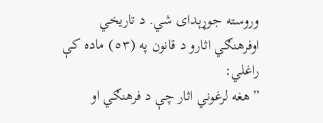وروسته جوړېدای شي. د تاريخي اوفرهنګي اثارو د قانون په (٥٣) ماده کې راغلي:
”هغه لرغوني اثار چې د فرهنګي او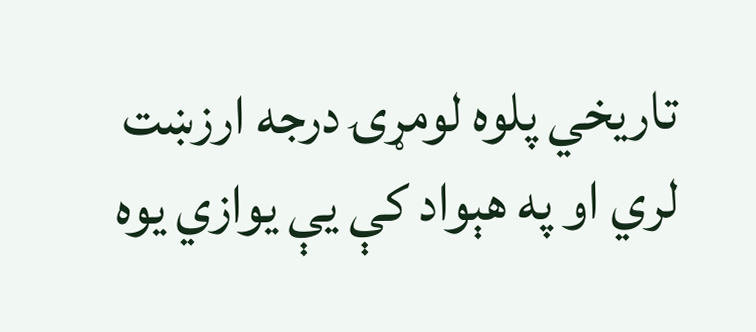تاريخي پلوه لومړۍ درجه ارزښت لري او په هېواد کې يې يوازي يوه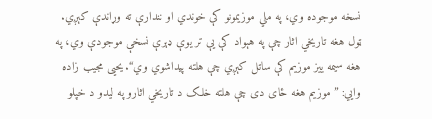نسخه موجوده وي، په ملي موزيمونو کې خوندي او نندارې ته وړاندې کېږي. ټول هغه تاريخي اثار چې په هېواد کې يې تر يوې ډېرې نسخې موجودې وي، په هغه سيمه ييز موزيم کې ساتل کېږي چې هلته پيداشوي وي“. يحيی مجيب زاده وايي: ”موزيم هغه ځای دی چې هلته خلک د تاريخي اثارو په ليدو د خپلو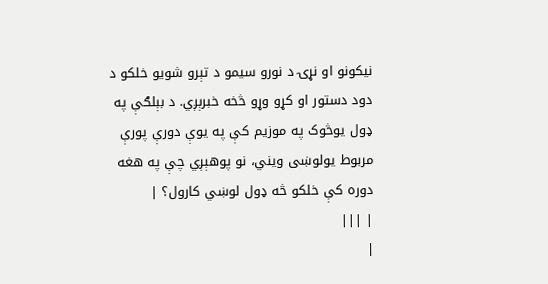نيکونو او نړۍ د نورو سيمو د تېرو شويو خلکو د دود دستور او کړو وړو څخه خبرېږي. د بېلګې په ډول يوڅوک په موزيم کې په يوې دورې پورې مربوط يولوښی ويني، نو پوهېږي چې په هغه دوره کې خلکو څه ډول لوښي کارول؟ |
| |||
|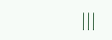|||